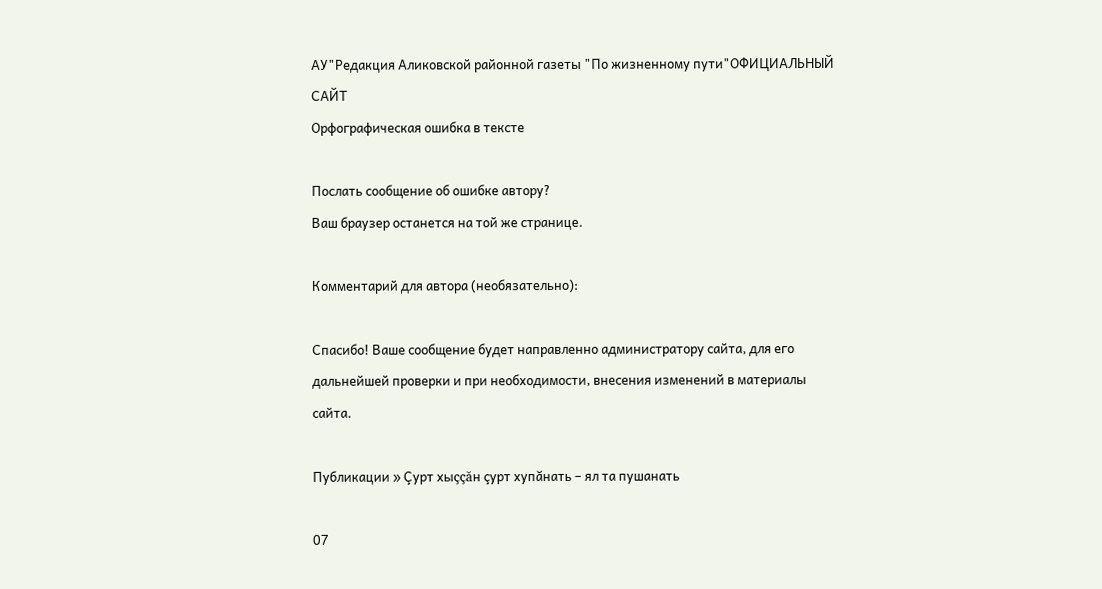АУ"Редакция Аликовской районной газеты "По жизненному пути"ОФИЦИАЛЬНЫЙ САЙТ
Орфографическая ошибка в тексте

Послать сообщение об ошибке автору?
Ваш браузер останется на той же странице.

Комментарий для автора (необязательно):

Спасибо! Ваше сообщение будет направленно администратору сайта, для его дальнейшей проверки и при необходимости, внесения изменений в материалы сайта.

Публикации » Çурт хыççăн çурт хупăнать – ял та пушанать

07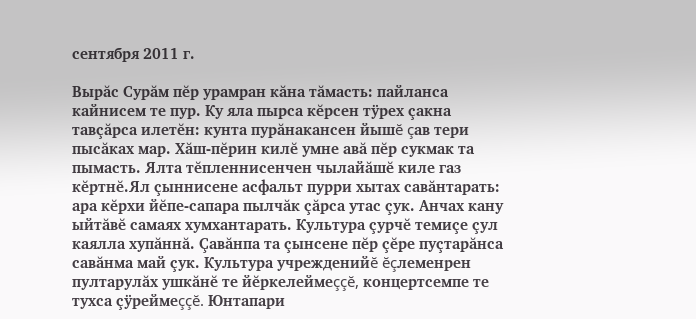сентября 2011 г.

Вырăс Сурăм пĕр урамран кăна тăмасть: пайланса кайнисем те пур. Ку яла пырса кĕрсен тÿрех çакна тавçăрса илетĕн: кунта пурăнакансен йышĕ çав тери пысăках мар. Хăш-пĕрин килĕ умне авă пĕр сукмак та пымасть. Ялта тĕпленнисенчен чылайăшĕ киле газ кĕртнĕ.Ял çыннисене асфальт пурри хытах савăнтарать: ара кĕрхи йĕпе-сапара пылчăк çăрса утас çук. Анчах кану ыйтăвĕ самаях хумхантарать. Культура çурчĕ темиçе çул каялла хупăннă. Çавăнпа та çынсене пĕр çĕре пуçтарăнса савăнма май çук. Культура учрежденийĕ ĕçлеменрен пултарулăх ушкăнĕ те йĕркелеймеççĕ, концертсемпе те тухса çÿреймеççĕ. Юнтапари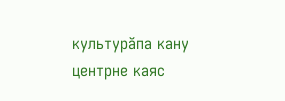культурăпа кану центрне каяс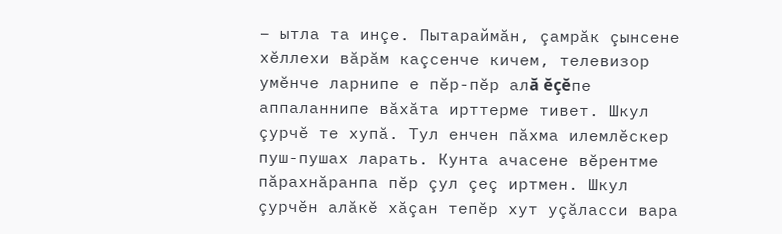– ытла та инçе. Пытараймăн, çамрăк çынсене хĕллехи вăрăм каçсенче кичем, телевизор умĕнче ларнипе е пĕр-пĕр алă ĕçĕпе аппаланнипе вăхăта ирттерме тивет. Шкул çурчĕ те хупă. Тул енчен пăхма илемлĕскер пуш-пушах ларать. Кунта ачасене вĕрентме пăрахнăранпа пĕр çул çеç иртмен. Шкул çурчĕн алăкĕ хăçан тепĕр хут уçăласси вара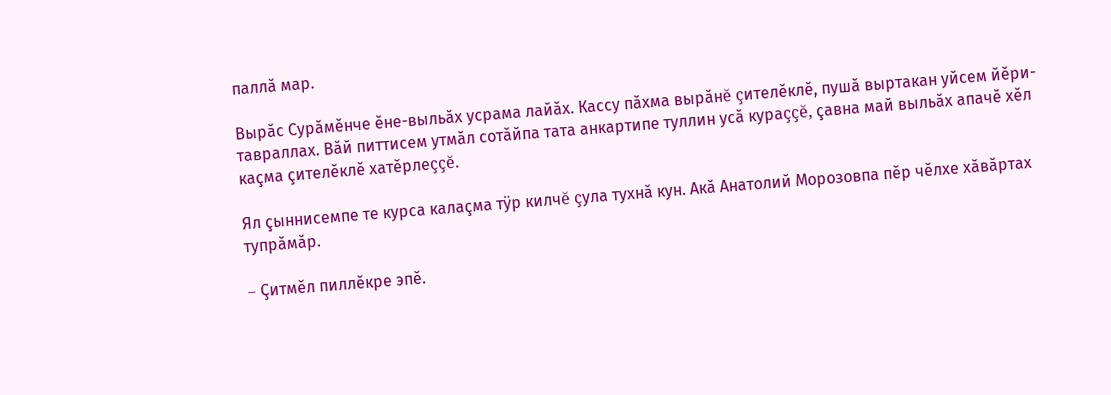паллă мар.

Вырăс Сурăмĕнче ĕне-выльăх усрама лайăх. Кассу пăхма вырăнĕ çителĕклĕ, пушă выртакан уйсем йĕри-тавраллах. Вăй питтисем утмăл сотăйпа тата анкартипе туллин усă кураççĕ, çавна май выльăх апачĕ хĕл каçма çителĕклĕ хатĕрлеççĕ.

Ял çыннисемпе те курса калаçма тÿр килчĕ çула тухнă кун. Акă Анатолий Морозовпа пĕр чĕлхе хăвăртах тупрăмăр.

– Çитмĕл пиллĕкре эпĕ.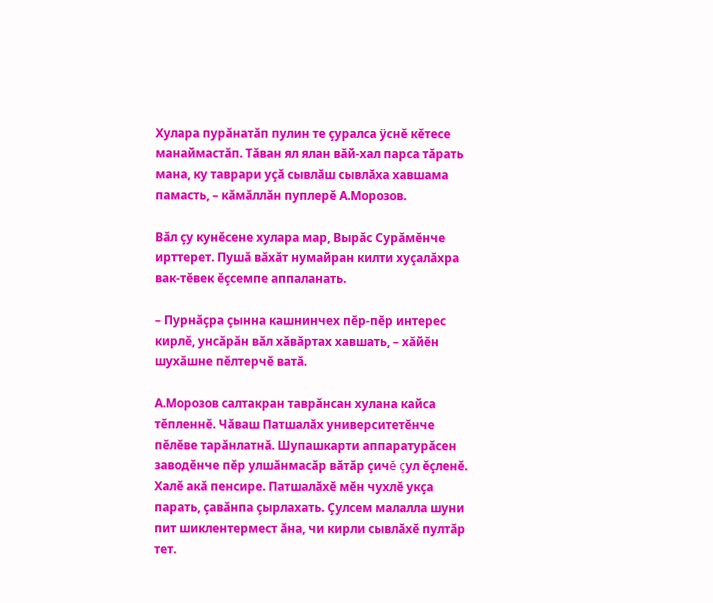Хулара пурăнатăп пулин те çуралса ÿснĕ кĕтесе манаймастăп. Тăван ял ялан вăй-хал парса тăрать мана, ку таврари уçă сывлăш сывлăха хавшама памасть, – кăмăллăн пуплерĕ А.Морозов.

Вăл çу кунĕсене хулара мар, Вырăс Сурăмĕнче ирттерет. Пушă вăхăт нумайран килти хуçалăхра вак-тĕвек ĕçсемпе аппаланать.

– Пурнăçра çынна кашнинчех пĕр-пĕр интерес кирлĕ, унсăрăн вăл хăвăртах хавшать, – хăйĕн шухăшне пĕлтерчĕ ватă.

А.Морозов салтакран таврăнсан хулана кайса тĕпленнĕ. Чăваш Патшалăх университетĕнче пĕлĕве тарăнлатнă. Шупашкарти аппаратурăсен заводĕнче пĕр улшăнмасăр вăтăр çичĕ çул ĕçленĕ. Халĕ акă пенсире. Патшалăхĕ мĕн чухлĕ укçа парать, çавăнпа çырлахать. Çулсем малалла шуни пит шиклентермест ăна, чи кирли сывлăхĕ пултăр тет.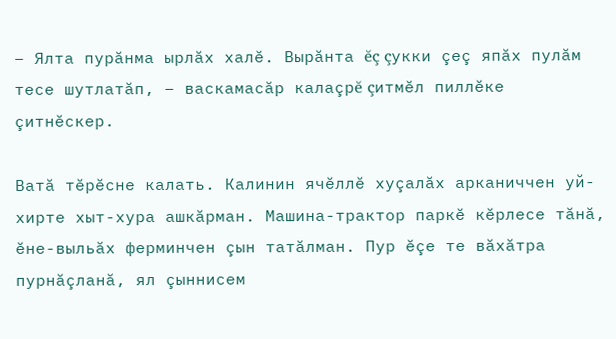– Ялта пурăнма ырлăх халĕ. Вырăнта ĕç çукки çеç япăх пулăм тесе шутлатăп, – васкамасăр калаçрĕ çитмĕл пиллĕке çитнĕскер.

Ватă тĕрĕсне калать. Калинин ячĕллĕ хуçалăх арканиччен уй-хирте хыт-хура ашкăрман. Машина-трактор паркĕ кĕрлесе тăнă, ĕне-выльăх ферминчен çын татăлман. Пур ĕçе те вăхăтра пурнăçланă, ял çыннисем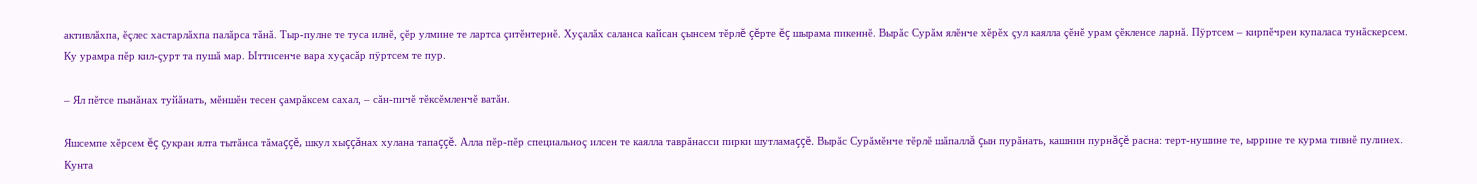активлăхпа, ĕçлес хастарлăхпа палăрса тăнă. Тыр-пулне те туса илнĕ, çĕр улмине те лартса çитĕнтернĕ. Хуçалăх саланса кайсан çынсем тĕрлĕ çĕрте ĕç шырама пикеннĕ. Вырăс Сурăм ялĕнче хĕрĕх çул каялла çĕнĕ урам çĕкленсе ларнă. Пÿртсем – кирпĕчрен купаласа тунăскерсем. Ку урамра пĕр кил-çурт та пушă мар. Ыттисенче вара хуçасăр пÿртсем те пур.

– Ял пĕтсе пынăнах туйăнать, мĕншĕн тесен çамрăксем сахал, – сăн-пичĕ тĕксĕмленчĕ ватăн.

Яшсемпе хĕрсем ĕç çукран ялта тытăнса тăмаççĕ, шкул хыççăнах хулана тапаççĕ. Алла пĕр-пĕр специальноç илсен те каялла таврăнасси пирки шутламаççĕ. Вырăс Сурăмĕнче тĕрлĕ шăпаллă çын пурăнать, кашнин пурнăçĕ расна: терт-нушине те, ыррине те курма тивнĕ пулинех. Кунта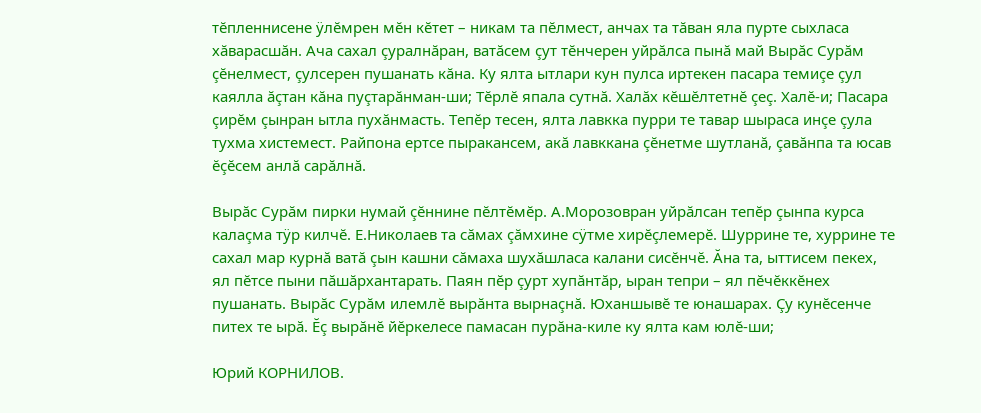тĕпленнисене ÿлĕмрен мĕн кĕтет – никам та пĕлмест, анчах та тăван яла пурте сыхласа хăварасшăн. Ача сахал çуралнăран, ватăсем çут тĕнчерен уйрăлса пынă май Вырăс Сурăм çĕнелмест, çулсерен пушанать кăна. Ку ялта ытлари кун пулса иртекен пасара темиçе çул каялла ăçтан кăна пуçтарăнман-ши; Тĕрлĕ япала сутнă. Халăх кĕшĕлтетнĕ çеç. Халĕ-и; Пасара çирĕм çынран ытла пухăнмасть. Тепĕр тесен, ялта лавкка пурри те тавар шыраса инçе çула тухма хистемест. Райпона ертсе пыракансем, акă лавккана çĕнетме шутланă, çавăнпа та юсав ĕçĕсем анлă сарăлнă.

Вырăс Сурăм пирки нумай çĕннине пĕлтĕмĕр. А.Морозовран уйрăлсан тепĕр çынпа курса калаçма тÿр килчĕ. Е.Николаев та сăмах çăмхине сÿтме хирĕçлемерĕ. Шуррине те, хуррине те сахал мар курнă ватă çын кашни сăмаха шухăшласа калани сисĕнчĕ. Ăна та, ыттисем пекех, ял пĕтсе пыни пăшăрхантарать. Паян пĕр çурт хупăнтăр, ыран тепри – ял пĕчĕккĕнех пушанать. Вырăс Сурăм илемлĕ вырăнта вырнаçнă. Юханшывĕ те юнашарах. Çу кунĕсенче питех те ырă. Ĕç вырăнĕ йĕркелесе памасан пурăна-киле ку ялта кам юлĕ-ши;

Юрий КОРНИЛОВ.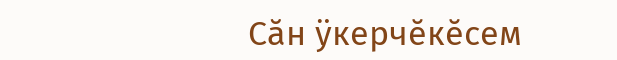Сăн ÿкерчĕкĕсем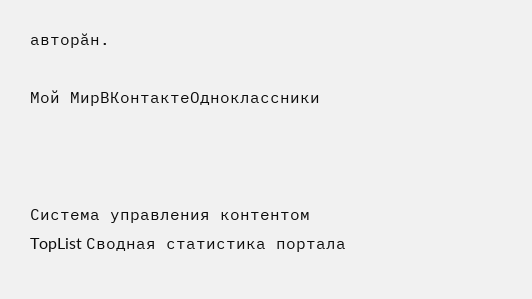авторăн.

Мой МирВКонтактеОдноклассники



Система управления контентом
TopList Сводная статистика портала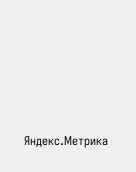Яндекс.Метрика